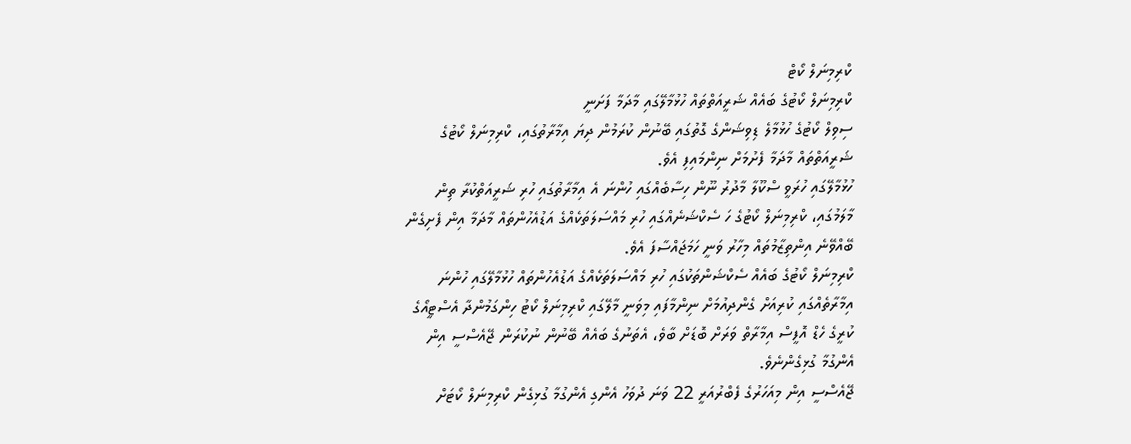ކްރިމިނަލް ކޯޓް
ކްރިމިނަލް ކޯޓުގެ ބައެއް ޝަރީއަތްތައް ހުޅުމާލޭގައި މާދަމާ ފަށަނީ
ސިވިލް ކޯޓުގެ ހުޅުމާލެ ޑިވިޝަންގެ ގޮތުގައި ބޭނުން ކުރަމުން ދިޔަ އިމާރާތުގައި، ކްރިމިނަލް ކޯޓުގެ ޝަރީއަތްތައް މާދަމާ ފެށުމަށް ނިންމައިފި އެވެ.
ހުޅުމާލޭގައި ހުރަވީ ސްކޫލާ މާދުރު ނޫން ހިސާބެއްގައި ހުންނަ އެ އިމާރާތުގައި ހުރި ޝަރީއަތްކުރާ ތިން މާލަމުގައި، ކްރިމިނަލް ކޯޓުގެ ހަ ސެކްޝަނެއްގައި ހުރި މައްސަލަތަކެއްގެ އަޑުއެހުންތައް މާދަމާ އިން ފެށިގެން ބޭއްވޭނެ އިންތިޒާމުތައް މިހާރު ވަނީ ހަމަޖައްސާފަ އެވެ.
ކްރިމިނަލް ކޯޓުގެ ބައެއް ސެކްޝަންތަކުގައި ހުރި މައްސަލަތަކެއްގެ އަޑުއެހުންތައް ހުޅުމާލޭގައި ހުންނަ އިމާރާތެއްގައި ކުރިއަށް ގެންދިއުމަށް ނިންމާފައި މިވަނީ މާލޭގައި ކްރިމިނަލް ކޯޓު ހިންގަމުންދާ އެސްޓީއޯގެ ކުރީގެ ހެޑް އޮފީސް އިމާރާތް ވަރަށް ބޮޑަށް ބާވެ، އެތަނުގެ ބައެއް ބޭނުން ނުކުރަން ޖޭއެސްސީ އިން އެންގުމާ ގުޅިގެންނެވެ.
ޖޭއެސްސީ އިން މިއަހަރުގެ ފެބްރުއަރީ 22 ވަނަ ދުވަހު އެންގި އެންގުމާ ގުޅިގެން ކްރިމިނަލް ކޯޓަށް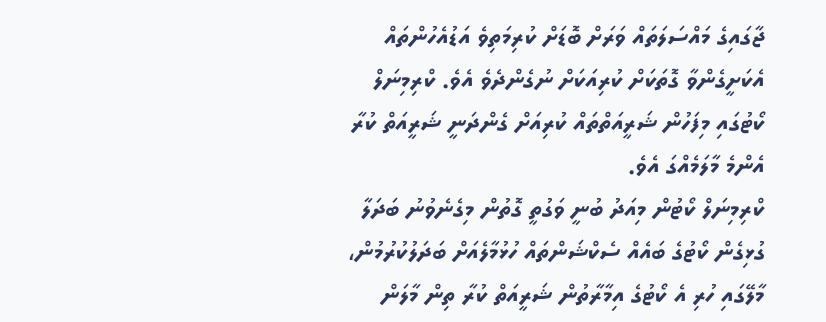ޖާގައިގެ މައްސަލަތައް ވަރަށް ބޮޑަށް ކުރިމަތިވެ އަޑުއެހުންތައް އެކަށީގެންވާ ގޮތަކަށް ކުރިއަކަށް ނުގެންދެވެ އެވެ. ކްރިމިނަލް ކޯޓުގައި މިފަހުން ޝަރީއަތްތައް ކުރިއަށް ގެންދަނީ ޝަރީއަތް ކުރާ އެންމެ މާލަމެއްގަ އެވެ.
ކްރިމިނަލް ކޯޓުން މިއަދު ބުނީ ވަގުތީ ގޮތުން މިގެނެވުނު ބަދަލާ ގުޅިގެން ކޯޓުގެ ބައެއް ސެކްޝަންތައް ހުޅުމާލެއަށް ބަދަލުކުރުމުން، މާލޭގައި ހުރި އެ ކޯޓުގެ އިމާރާތުން ޝަރީއަތް ކުރާ ތިން މާލަން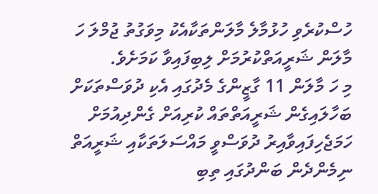ހުސްކުރެވި ހުޅުމާލެ މާލަންތަކާއެކު މިވަގުތު ޖުމްލަ ހަ މާލަން ޝަރީއަތްކުރުމަށް ލިބިފައިވާ ކަމަށެވެ.
މި ހަ މާލަން 11 ގާޒީންގެ މެދުގައި އެކި ދުވަސްތަކަށް ބަހާލައިގެން ޝަރީއަތްތައް ކުރިއަށް ގެންދިއުމަށް ހަމަޖެހިފައިވާއިރު ދުވަސްވީ މައްސަލަތަކާއި ޝަރީއަތް ނިމެންދެން ބަންދުގައި ތިބި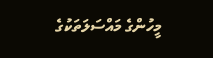މީހުންގެ މައްސަލަތަކުގެ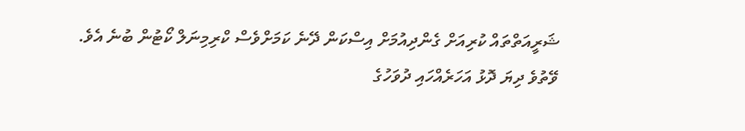ޝަރީއަތްތައް ކުރިއަށް ގެންދިއުމަށް އިސްކަން ދޭނެ ކަމަށްވެސް ކްރިމިނަލް ކޯޓުން ބުނެ އެވެ.
ވޭތުވެ ދިޔަ ދޮޅު އަހަރެއްހައި ދުވަހުގެ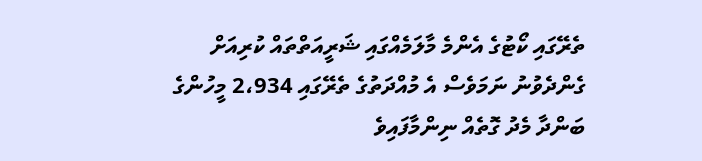ތެރޭގައި ކޯޓުގެ އެންމެ މާލަމެއްގައި ޝަރީއަތްތައް ކުރިއަށް ގެންދެވުނު ނަމަވެސް އެ މުއްދަތުގެ ތެރޭގައި 2،934 މީހުންގެ ބަންދާ މެދު ގޮތެއް ނިންމާފައިވެ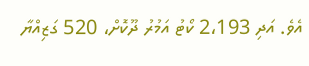އެވެ. އަދި 2،193 ކޯޓު އަމުރު ދޫކޮށް، 520 ގަޒިއްޔާ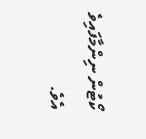ކޯޓުން ނިންމާފައިވެ އެވެ.